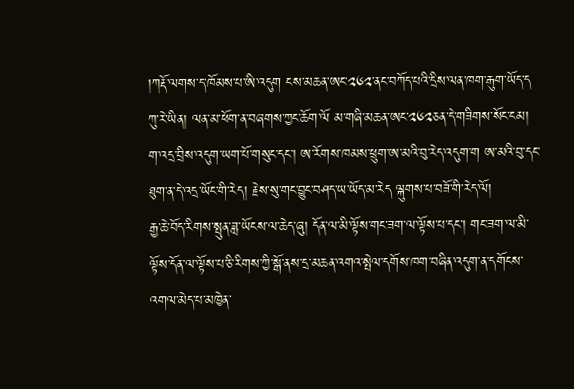།ཀརྡོ་ལགས་ད་ཁོམས་པ་ཨི་འདུག ངས་མཆན་ཨང་༢༦༢་ནང་བཀོད་པའི་དྲིས་ལན་ཁག་རྒུག་ཡོད་ད ཀུ་རེ་ཡིན། ལན་མ་ཕོག་ན་བཞགས་ཀྱང་ཆོག་ལོ མ་གཞི་མཆན་ཨང་༢༦༢ཅན་དེ་གཟིགས་སོང་ངམ། ག་འདྲ་བྲིས་འདུག་ཡག་པོ་གསུང་དང་། ཨ་རོགས་ཁམས་ཕྲུག་ཨ་མའི་བུ་རེད་འདུག་ག ཨ་མའི་བུ་དང་ཐུག་ན་དེ་འདྲ་ཡོང་གི་རེད། རྗེས་སུ་གང་བྱུང་བཤད་ཡ་ཡོད་མ་རེད ལྐུགས་པ་བཟོ་གི་རེད་ལོ།
རྒྱ་ཆེ་བོད་རིགས་སྤུན་ཟླ་ཡོངས་ལ་ཆེད་ཞུ། དོན་ལ་མི་ལྟོས་གང་ཟག་ལ་ལྟོས་པ་དང་། གང་ཟག་ལ་མི་ལྟོས་དོན་ལ་ལྟོས་པ་ཅི་རིགས་ཀྱི་སྒོ་ནས་དྲ་མཆན་འགའ་སྤེལ་དགོས་ཁག་བཞིན་འདུག་ན་དགོངས་འགལ་མེད་པ་མཁྱེན་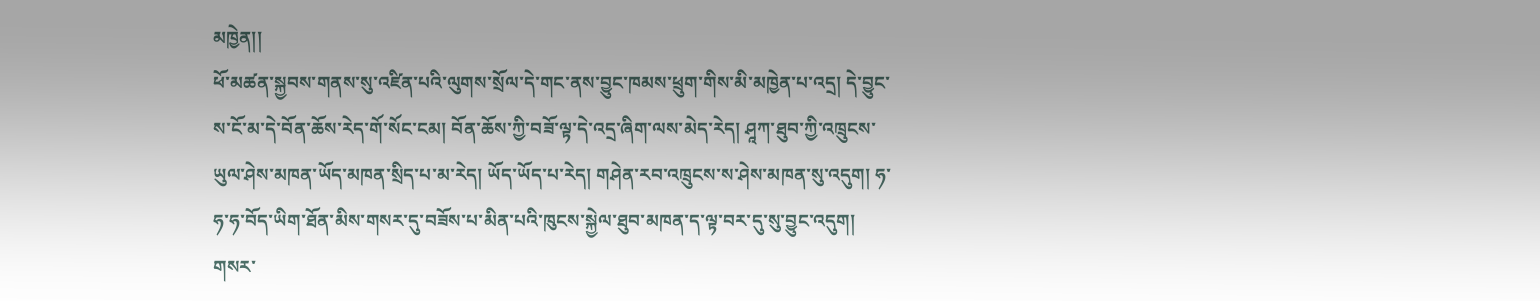མཁྱེན།།
ཕོ་མཚན་སྐྱབས་གནས་སུ་འཛིན་པའི་ལུགས་སྲོལ་དེ་གང་ནས་བྱུང་ཁམས་ཕྲུག་གིས་མི་མཁྱེན་པ་འདྲ། དེ་བྱུང་ས་ངོ་མ་དེ་བོན་ཆོས་རེད་གོ་སོང་ངམ། བོན་ཆོས་ཀྱི་བཟོ་ལྟ་དེ་འདྲ་ཞིག་ལས་མེད་རེད། ཤཱཀ་ཐུབ་ཀྱི་འཁྲུངས་ཡུལ་ཤེས་མཁན་ཡོད་མཁན་སྲིད་པ་མ་རེད། ཡོད་ཡོད་པ་རེད། གཤེན་རབ་འཁྲུངས་ས་ཤེས་མཁན་སུ་འདུག། ཧ་ཧ་ཧ་བོད་ཡིག་ཐོན་མིས་གསར་དུ་བཟོས་པ་མིན་པའི་ཁུངས་སྐྱེལ་ཐུབ་མཁན་ད་ལྟ་བར་དུ་སུ་བྱུང་འདུག། གསར་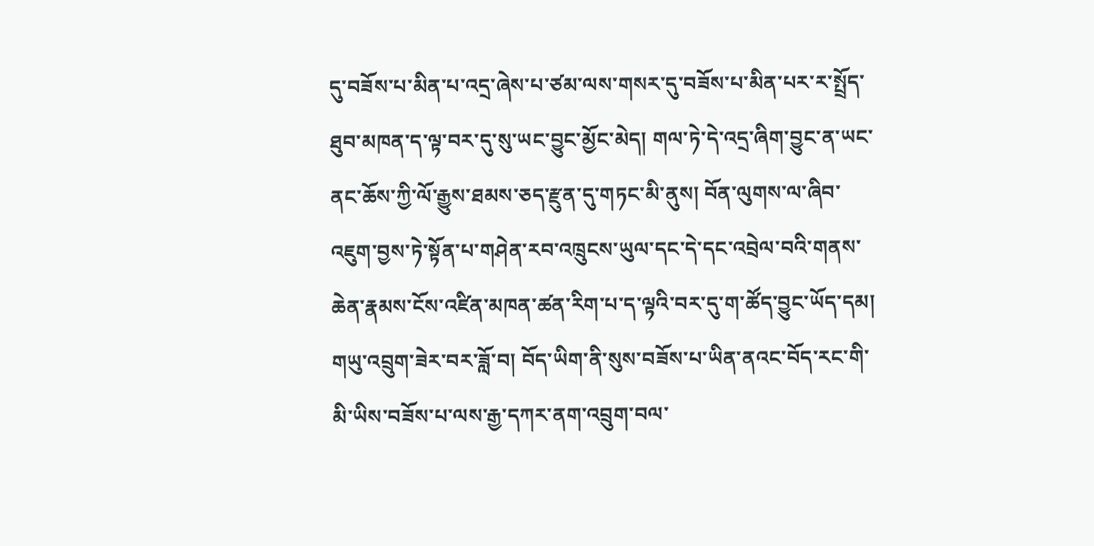དུ་བཟོས་པ་མིན་པ་འདྲ་ཞེས་པ་ཙམ་ལས་གསར་དུ་བཟོས་པ་མིན་པར་ར་སྤྲོད་ཐུབ་མཁན་ད་ལྟ་བར་དུ་སུ་ཡང་བྱུང་མྱོང་མེད། གལ་ཏེ་དེ་འདྲ་ཞིག་བྱུང་ན་ཡང་ནང་ཆོས་ཀྱི་ལོ་རྒྱུས་ཐམས་ཅད་རྫུན་དུ་གཏང་མི་ནུས། བོན་ལུགས་ལ་ཞིབ་འཇུག་བྱས་ཏེ་སྟོན་པ་གཤེན་རབ་འཁྲུངས་ཡུལ་དང་དེ་དང་འབྲེལ་བའི་གནས་ཆེན་རྣམས་ངོས་འཛིན་མཁན་ཚན་རིག་པ་ད་ལྟའི་བར་དུ་ག་ཚོད་བྱུང་ཡོད་དམ།
གཡུ་འབྲུག་ཟེར་བར་ཟློ་བ། བོད་ཡིག་ནི་སུས་བཟོས་པ་ཡིན་ནའང་བོད་རང་གི་མི་ཡིས་བཟོས་པ་ལས་རྒྱ་དཀར་ནག་འབྲུག་བལ་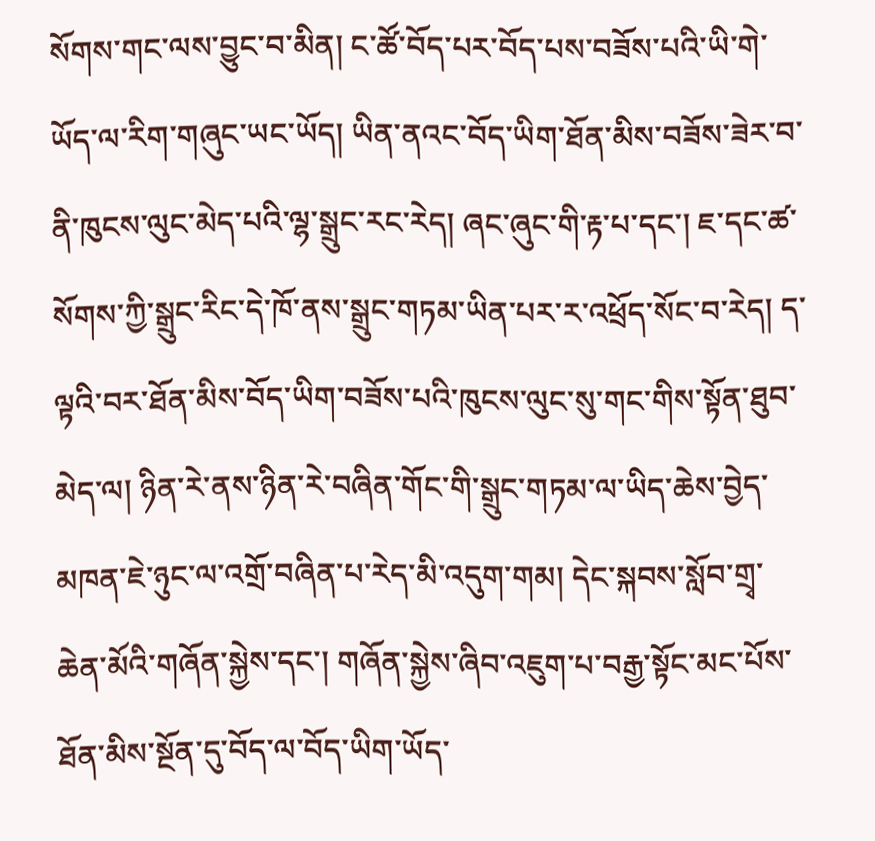སོགས་གང་ལས་བྱུང་བ་མིན། ང་ཚོ་བོད་པར་བོད་པས་བཟོས་པའི་ཡི་གེ་ཡོད་ལ་རིག་གཞུང་ཡང་ཡོད། ཡིན་ནའང་བོད་ཡིག་ཐོན་མིས་བཟོས་ཟེར་བ་ནི་ཁུངས་ལུང་མེད་པའི་ལྷ་སྒྲུང་རང་རེད། ཞང་ཞུང་གི་རྟ་པ་དང་། ཇ་དང་ཚ་སོགས་ཀྱི་སྒྲུང་རིང་དེ་ཁོ་ནས་སྒྲུང་གཏམ་ཡིན་པར་ར་འཕྲོད་སོང་བ་རེད། ད་ལྟའི་བར་ཐོན་མིས་བོད་ཡིག་བཟོས་པའི་ཁུངས་ལུང་སུ་གང་གིས་སྟོན་ཐུབ་མེད་ལ། ཉིན་རེ་ནས་ཉིན་རེ་བཞིན་གོང་གི་སྒྲུང་གཏམ་ལ་ཡིད་ཆེས་བྱེད་མཁན་ཇེ་ཉུང་ལ་འགྲོ་བཞིན་པ་རེད་མི་འདུག་གམ། དེང་སྐབས་སློབ་གྲྭ་ཆེན་མོའི་གཞོན་སྐྱེས་དང་། གཞོན་སྐྱེས་ཞིབ་འཇུག་པ་བརྒྱ་སྟོང་མང་པོས་ཐོན་མིས་སྔོན་དུ་བོད་ལ་བོད་ཡིག་ཡོད་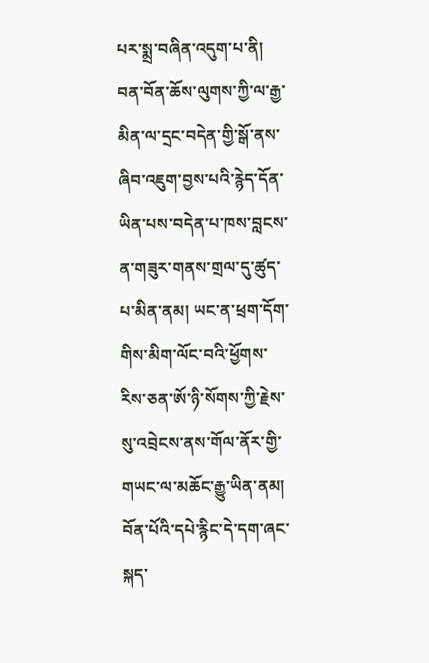པར་སྨྲ་བཞིན་འདུག་པ་ནི། བན་བོན་ཆོས་ལུགས་ཀྱི་ལ་རྒྱ་མིན་ལ་དྲང་བདེན་གྱི་སྒོ་ནས་ཞིབ་འཇུག་བྱས་པའི་རྙེད་དོན་ཡིན་པས་བདེན་པ་ཁས་བླངས་ན་གཟུར་གནས་གྲལ་དུ་ཚུད་པ་མིན་ནམ། ཡང་ན་ཕྲག་དོག་གིས་མིག་ལོང་བའི་ཕྱོགས་རིས་ཅན་ཨོ་ཉི་སོགས་ཀྱི་རྗེས་སུ་འབྲེངས་ནས་གོལ་ནོར་གྱི་གཡང་ལ་མཆོང་རྒྱུ་ཡིན་ནམ།
བོན་པོའི་དཔེ་རྙིང་དེ་དག་ཞང་སྐད་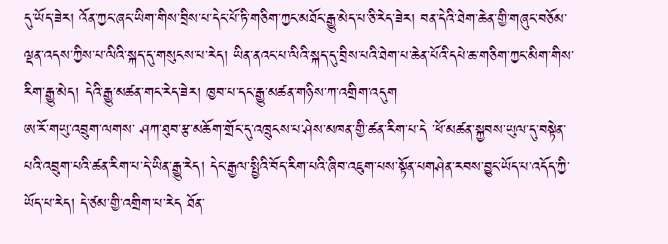དུ་ཡོད་ཟེར། འོན་ཀྱང་ཞང་ཡིག་གིས་བྲིས་པ་དེང་པོ་ཏི་གཅིག་ཀྱང་མཐོང་རྒྱུ་མེད་པ་ཅི་རེད་ཟེར། བན་དེའི་ཐེག་ཆེན་གྱི་གཞུང་བཅོམ་ལྡན་འདས་ཀྱིས་པ་ལིའི་སྐད་དུ་གསུངས་པ་རེད། ཡིན་ནའང་པ་ལིའི་སྐད་དུ་བྲིས་པའི་ཐེག་པ་ཆེན་པོའི་དཔེ་ཆ་གཅིག་ཀྱང་མིག་གིས་རིག་རྒྱུ་མེད། དེའི་རྒྱུ་མཚན་གང་རེད་ཟེར། ཁྱབ་པ་དང་རྒྱུ་མཚན་གཉིས་ཀ་འགྲིག་འདུག
ཨ་རོ་གཡུ་འབྲུག་ལགས་ ཤཀ་ཐུབ་རྩ་མཆོག་གྲོང་དུ་འཁྲུངས་པ་ཤེས་མཁན་གྱི་ཚན་རིག་པ་དེ ་ཕོ་མཚན་སྐྱབས་ཡུལ་དུ་བསྟེན་པའི་འབྲུག་པའི་ཚན་རིག་པ་དེ་ཡིན་རྒྱུ་རེད། དེང་རྒྱལ་སྤྱིའི་བོད་རིག་པའི་ཞིབ་འཇུག་པས་སྟོན་པགཤེན་རབས་བྱུང་ཡོད་པ་འདོད་ཀྱི་ཡོད་པ་རེད། དེ་ཙམ་གྱི་འགྲིག་པ་རེད ཐོན་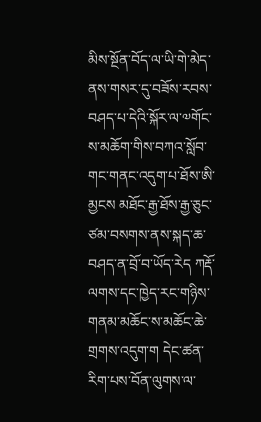མིས་སྔོན་བོད་ལ་ཡི་གེ་མེད་ནས་གསར་དུ་བཟོས་རབས་བཤད་པ་དེའི་སྐོར་ལ་༧གོང་ས་མཆོག་གིས་བཀའ་སློབ་གང་གནང་འདུག་པ་ཐོས་ཨི་མྱངས མཐོང་རྒྱ་ཐོས་རྒྱ་ཅུང་ཙམ་བསགས་ནས་སྐད་ཆ་བཤད་ན་བྲོ་བ་ཡོད་རེད ཀརྡོ་ལགས་དང་ཁྱེད་རང་གཉིས་གནམ་མཆོང་ས་མཆོང་ཆེ་གྲགས་འདུག་ག དེང་ཚན་རིག་པས་བོན་ལུགས་ལ་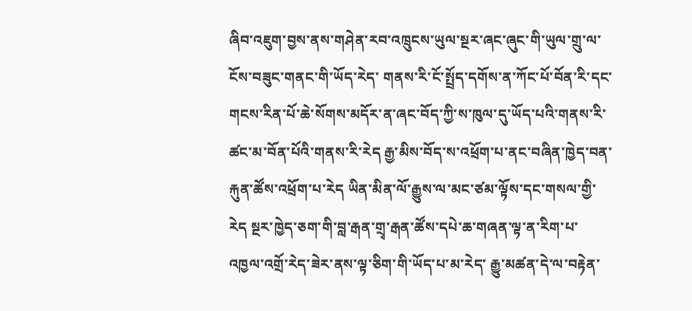ཞིབ་འཇུག་བྱས་ནས་གཤེན་རབ་འཁྲུངས་ཡུལ་སྔར་ཞང་ཞུང་གི་ཡུལ་གྲུ་ལ་ངོས་བཟུང་གནང་གི་ཡོད་རེད་ གནས་རི་ངོ་སྤྲོད་དགོས་ན་ཀོང་པོ་བོན་རི་དང་གངས་རིན་པོ་ཆེ་སོགས་མདོར་ན་ཞང་བོད་ཀྱི་ས་ཁུལ་དུ་ཡོད་པའི་གནས་རི་ཚང་མ་བོན་པོའི་གནས་རི་རེད རྒྱ་མིས་བོད་ས་འཕྲོག་པ་ནང་བཞིན་ཁྱེད་བན་རྐུན་ཚོས་འཕྲོག་པ་རེད ཡིན་མིན་ལོ་རྒྱུས་ལ་མང་ཙམ་ལྟོས་དང་གསལ་གྱི་རེད སྔར་ཁྱེད་ཅག་གི་བླ་རྒན་གྲྭ་རྒན་ཚོས་དཔེ་ཆ་གཞན་ལྟ་ན་རིག་པ་འཁྱལ་འགྲོ་རེད་ཟེར་ནས་ལྟ་ཅིག་གི་ཡོད་པ་མ་རེད་ རྒྱུ་མཚན་དེ་ལ་བརྟེན་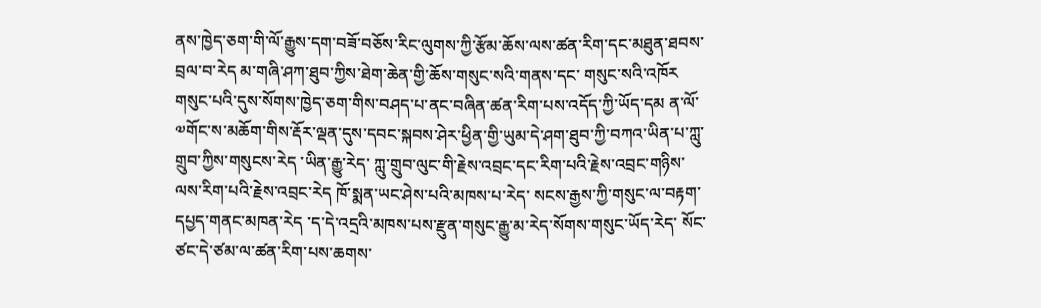ནས་ཁྱེད་ཅག་གི་ལོ་རྒྱུས་དག་བཟོ་བཅོས་རིང་ལུགས་ཀྱི་རྩོམ་ཆོས་ལས་ཚན་རིག་དང་མཐུན་ཐབས་བྲལ་བ་རེད མ་གཞི་ཤཀ་ཐུབ་ཀྱིས་ཐེག་ཆེན་གྱི་ཆོས་གསུང་སའི་གནས་དང་ གསུང་སའི་འཁོར གསུང་པའི་དུས་སོགས་ཁྱེད་ཅག་གིས་བཤད་པ་ནང་བཞིན་ཚན་རིག་པས་འདོད་ཀྱི་ཡོད་དམ ན་ལོ་༧གོང་ས་མཆོག་གིས་རྡོར་ལྡན་དུས་དབང་སྐབས་ཤེར་ཕྱིན་གྱི་ཡུམ་དེ་ཤག་ཐུབ་ཀྱི་བཀའ་ཡིན་པ་ཀླུ་གྲུབ་ཀྱིས་གསུངས་རེད ་ཡིན་རྒྱུ་རེད་ ཀླུ་གྲུབ་ལུང་གི་རྗེས་འབྲང་དང་རིག་པའི་རྗེས་འབྲང་གཉིས་ལས་རིག་པའི་རྗེས་འབྲང་རེད ཁོ་སྨན་ཡང་ཤེས་པའི་མཁས་པ་རེད་ སངས་རྒྱས་ཀྱི་གསུང་ལ་བརྟག་དཔྱད་གནང་མཁན་རེད ་ད་དེ་འདྲའི་མཁས་པས་རྫུན་གསུང་རྒྱུ་མ་རེད་སོགས་གསུང་ཡོད་རེད་ སོང་ཙང་དེ་ཙམ་ལ་ཚན་རིག་པས་ཆགས་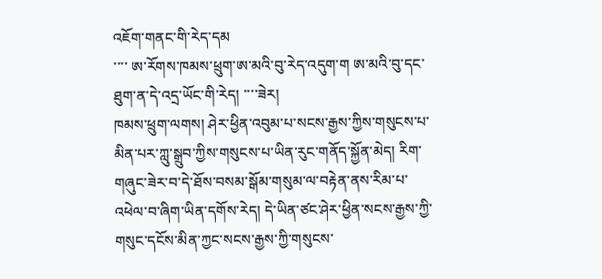འཇོག་གནང་གི་རེད་དམ
་་་་ ཨ་རོགས་ཁམས་ཕྲུག་ཨ་མའི་བུ་རེད་འདུག་ག ཨ་མའི་བུ་དང་ཐུག་ན་དེ་འདྲ་ཡོང་གི་རེད། ་་་་ཟེར།
ཁམས་ཕྲུག་ལགས། ཤེར་ཕྱིན་འབུམ་པ་སངས་རྒྱས་ཀྱིས་གསུངས་པ་མིན་པར་ཀླུ་སྒྲུབ་ཀྱིས་གསུངས་པ་ཡིན་རུང་གནོད་སྐྱོན་མེད། རིག་གཞུང་ཟེར་བ་དེ་ཐོས་བསམ་སྒོམ་གསུམ་ལ་བརྟེན་ནས་རིམ་པ་འཕེལ་བ་ཞིག་ཡིན་དགོས་རེད། དེ་ཡིན་ཙང་ཤེར་ཕྱིན་སངས་རྒྱས་ཀྱི་གསུང་དངོས་མིན་ཀྱང་སངས་རྒྱས་ཀྱི་གསུངས་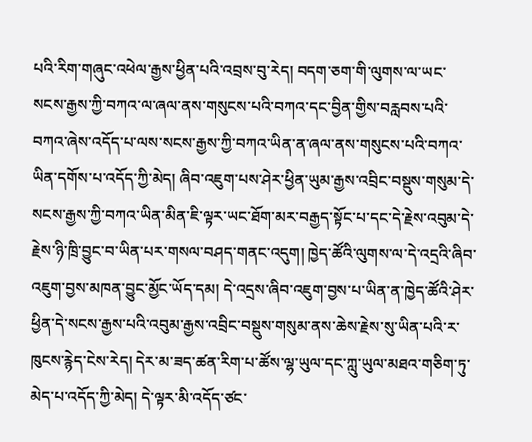པའི་རིག་གཞུང་འཕེལ་རྒྱས་ཕྱིན་པའི་འབྲས་བུ་རེད། བདག་ཅག་གི་ལུགས་ལ་ཡང་སངས་རྒྱས་ཀྱི་བཀའ་ལ་ཞལ་ནས་གསུངས་པའི་བཀའ་དང་བྱིན་གྱིས་བརླབས་པའི་བཀའ་ཞེས་འདོད་པ་ལས་སངས་རྒྱས་ཀྱི་བཀའ་ཡིན་ན་ཞལ་ནས་གསུངས་པའི་བཀའ་ཡིན་དགོས་པ་འདོད་ཀྱི་མེད། ཞིབ་འཇུག་པས་ཤེར་ཕྱིན་ཡུམ་རྒྱས་འབྲིང་བསྡུས་གསུམ་དེ་སངས་རྒྱས་ཀྱི་བཀའ་ཡིན་མིན་ཇི་ལྟར་ཡང་ཐོག་མར་བརྒྱད་སྟོང་པ་དང་དེ་རྗེས་འབུམ་དེ་རྗེས་ཉི་ཁྲི་བྱུང་བ་ཡིན་པར་གསལ་བཤད་གནང་འདུག། ཁྱེད་ཚོའི་ལུགས་ལ་དེ་འདྲའི་ཞིབ་འཇུག་བྱས་མཁན་བྱུང་མྱོང་ཡོད་དམ། དེ་འདྲས་ཞིབ་འཇུག་བྱས་པ་ཡིན་ན་ཁྱེད་ཚོའི་ཤེར་ཕྱིན་དེ་སངས་རྒྱས་པའི་འབུམ་རྒྱས་འབྲིང་བསྡུས་གསུམ་ནས་ཆེས་རྗེས་སུ་ཡིན་པའི་ར་ཁུངས་རྙེད་ངེས་རེད། དེར་མ་ཟད་ཚན་རིག་པ་ཚོས་ལྷ་ཡུལ་དང་ཀླུ་ཡུལ་མཐའ་གཅིག་ཏུ་མེད་པ་འདོད་ཀྱི་མེད། དེ་ལྟར་མི་འདོད་ཙང་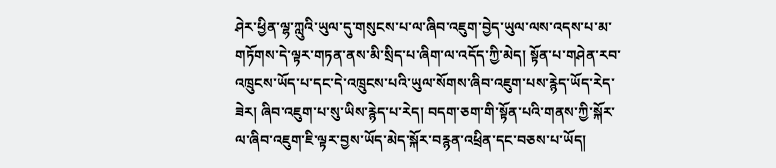ཤེར་ཕྱིན་ལྷ་ཀླུའི་ཡུལ་དུ་གསུངས་པ་ལ་ཞིབ་འཇུག་བྱེད་ཡུལ་ལས་འདས་པ་མ་གཏོགས་དེ་ལྟར་གཏན་ནས་མི་སྲིད་པ་ཞིག་ལ་འདོད་ཀྱི་མེད། སྟོན་པ་གཤེན་རབ་འཁྲུངས་ཡོད་པ་དང་དེ་འཁྲུངས་པའི་ཡུལ་སོགས་ཞིབ་འཇུག་པས་རྙེད་ཡོད་རེད་ཟེར། ཞིབ་འཇུག་པ་སུ་ཡིས་རྙེད་པ་རེད། བདག་ཅག་གི་སྟོན་པའི་གནས་ཀྱི་སྐོར་ལ་ཞིབ་འཇུག་ཇི་ལྟར་བྱས་ཡོད་མེད་སྐོར་བརྙན་འཕྲིན་དང་བཅས་པ་ཡོད།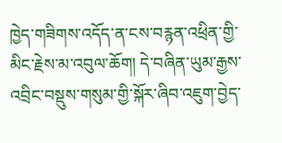ཁྱེད་གཟིགས་འདོད་ན་ངས་བརྙན་འཕྲིན་གྱི་མིང་རྗེས་མ་འབུལ་ཆོག། དེ་བཞིན་ཡུམ་རྒྱས་འབྲིང་བསྡུས་གསུམ་གྱི་སྐོར་ཞིབ་འཇུག་བྱེད་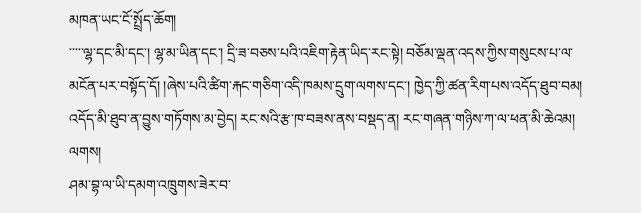མཁན་ཡང་ངོ་སྤྲོད་ཆོག།
་་་་་ལྷ་དང་མི་དང་། ལྷ་མ་ཡིན་དང་། དྲི་ཟ་བཅས་པའི་འཇིག་རྟེན་ཡིད་རང་སྟེ། བཅོམ་ལྡན་འདས་ཀྱིས་གསུངས་པ་ལ་མངོན་པར་བསྟོད་དོ། །ཞེས་པའི་ཚིག་རྐང་གཅིག་འདི་ཁམས་དྲུག་ལགས་དང་། ཁྱེད་ཀྱི་ཚན་རིག་པས་འདོད་ཐུབ་བམ། འདོད་མི་ཐུབ་ན་བྱུས་གཏོགས་མ་བྱེད། རང་སའི་རྩ་ཁ་བཟས་ནས་བསྡད་ན། རང་གཞན་གཉིས་ཀ་ལ་ཕན་མི་ཆེའམ། ལགས།
ཤམ་བྷ་ལ་ཡི་དམག་འཁྲུགས་ཟེར་བ་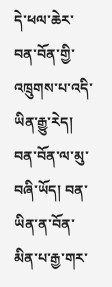དེ་ཕལ་ཆེར་བན་བོན་གྱི་འཁྲུགས་པ་འདི་ཡིན་རྒྱུ་རེད།
བན་བོན་ལ་མུ་བཞི་ཡོད། བན་ཡིན་ན་བོན་མིན་པ་རྒྱ་གར་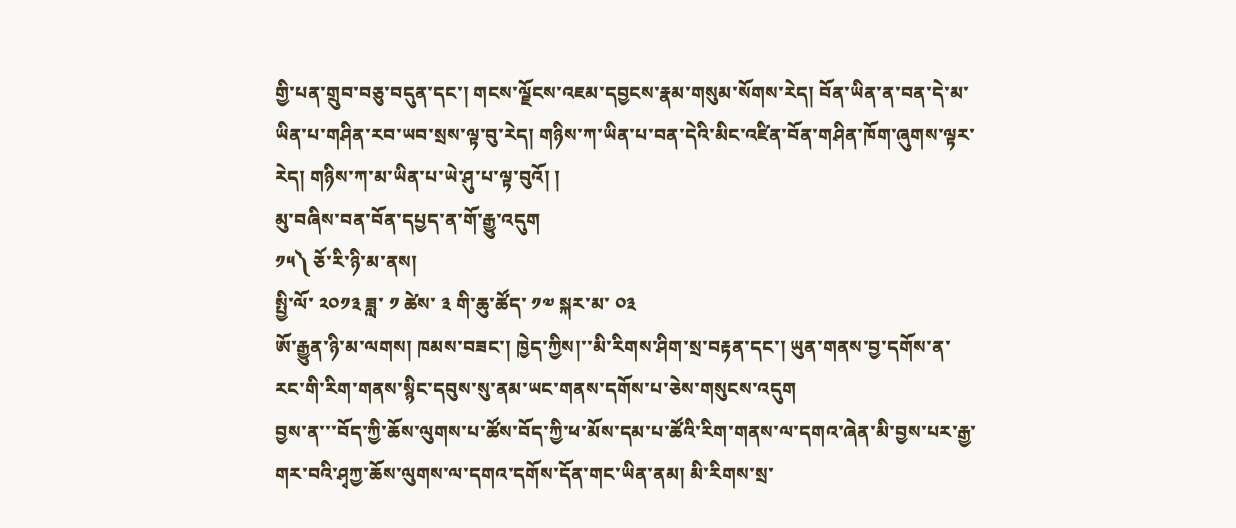གྱི་པན་གྲུབ་བཅུ་བདུན་དང་། གངས་ལྗོངས་འཇམ་དབྱངས་རྣམ་གསུམ་སོགས་རེད། བོན་ཡིན་ན་བན་དེ་མ་ཡིན་པ་གཤིན་རབ་ཡབ་སྲས་ལྟ་བུ་རེད། གཉིས་ཀ་ཡིན་པ་བན་དེའི་མིང་འཛིན་བོན་གཤིན་ཁོག་ཞུགས་ལྟར་རེད། གཉིས་ཀ་མ་ཡིན་པ་ཡེ་ཤུ་པ་ལྟ་བུའོ། །
མུ་བཞིས་བན་བོན་དཔྱད་ན་གོ་རྒྱུ་འདུག
༡༥༽ ཅོ་ཪི་ཉི་མ་ནས།
སྤྱི་ལོ་ ༢༠༡༣ ཟླ་ ༡ ཚེས་ ༣ གི་ཆུ་ཚོད་ ༡༧ སྐར་མ་ ༠༣
ཨོ་རྒྱུན་ཉི་མ་ལགས། ཁམས་བཟང་། ཁྱེད་ཀྱིས།་་མི་རིགས་ཤིག་སྲ་བརྟན་དང་། ཡུན་གནས་བྱ་དགོས་ན་རང་གི་རིག་གནས་སྙིང་དབུས་སུ་ནམ་ཡང་གནས་དགོས་པ་ཅེས་གསུངས་འདུག
བྱས་ན་་་བོད་ཀྱི་ཆོས་ལུགས་པ་ཚོས་བོད་ཀྱི་ཕ་མོས་དམ་པ་ཚོའི་རིག་གནས་ལ་དགའ་ཞེན་མི་བྱས་པར་རྒྱ་གར་བའི་ཤྭཀྱ་ཆོས་ལུགས་ལ་དགའ་དགོས་དོན་གང་ཡིན་ནམ། མི་རིགས་སྲ་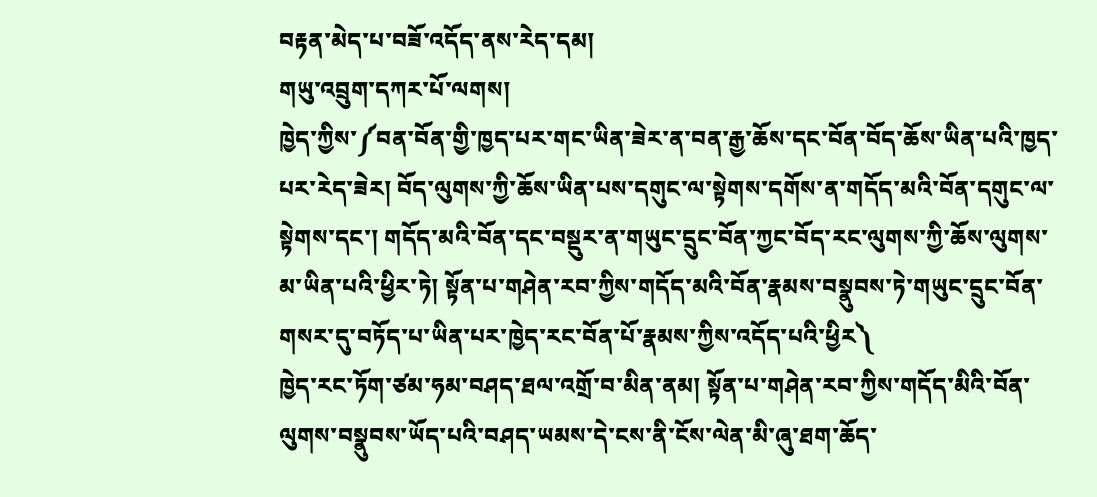བརྟན་མེད་པ་བཟོ་འདོད་ནས་རེད་དམ།
གཡུ་འབྲུག་དཀར་པོ་ལགས།
ཁྱེད་ཀྱིས་༼བན་བོན་གྱི་ཁྱད་པར་གང་ཡིན་ཟེར་ན་བན་རྒྱ་ཆོས་དང་བོན་བོད་ཆོས་ཡིན་པའི་ཁྱད་པར་རེད་ཟེར། བོད་ལུགས་ཀྱི་ཆོས་ཡིན་པས་དགུང་ལ་སྟེགས་དགོས་ན་གདོད་མའི་བོན་དགུང་ལ་སྟེགས་དང་། གདོད་མའི་བོན་དང་བསྡུར་ན་གཡུང་དྲུང་བོན་ཀྱང་བོད་རང་ལུགས་ཀྱི་ཆོས་ལུགས་མ་ཡིན་པའི་ཕྱིར་ཏེ། སྟོན་པ་གཤེན་རབ་ཀྱིས་གདོད་མའི་བོན་རྣམས་བསྣུབས་ཏེ་གཡུང་དྲུང་བོན་གསར་དུ་བཏོད་པ་ཡིན་པར་ཁྱེད་རང་བོན་པོ་རྣམས་ཀྱིས་འདོད་པའི་ཕྱིར༽
ཁྱེད་རང་ཏོག་ཙམ་ཧམ་བཤད་ཐལ་འགྲོ་བ་མིན་ནམ། སྟོན་པ་གཤེན་རབ་ཀྱིས་གདོད་མིའི་བོན་ལུགས་བསྣུབས་ཡོད་པའི་བཤད་ཡམས་དེ་ངས་ནི་ངོས་ལེན་མི་ཞུ་ཐག་ཆོད་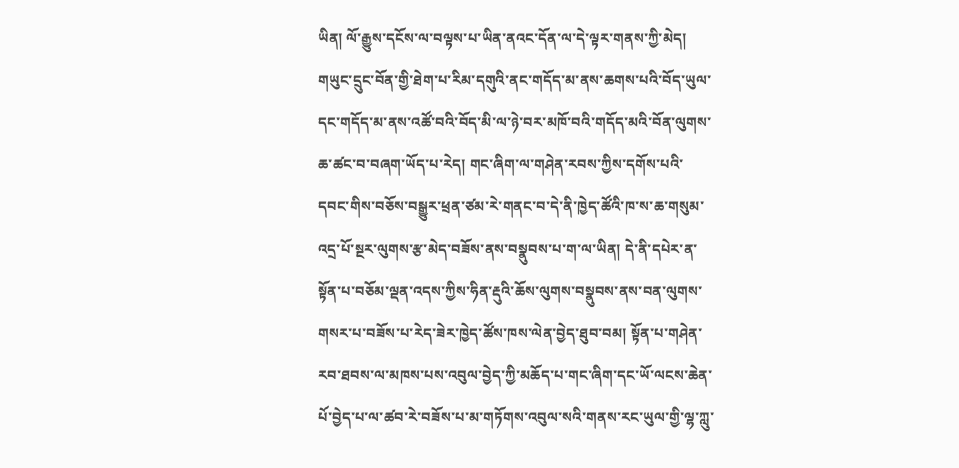ཡིན། ལོ་རྒྱུས་དངོས་ལ་བལྟས་པ་ཡིན་ནའང་དོན་ལ་དེ་ལྟར་གནས་ཀྱི་མེད། གཡུང་དྲུང་བོན་གྱི་ཐེག་པ་རིམ་དགུའི་ནང་གདོད་མ་ནས་ཆགས་པའི་བོད་ཡུལ་དང་གདོད་མ་ནས་འཚོ་བའི་བོད་མི་ལ་ཉེ་བར་མཁོ་བའི་གདོད་མའི་བོན་ལུགས་ཆ་ཚང་བ་བཞག་ཡོད་པ་རེད། གང་ཞིག་ལ་གཤེན་རབས་ཀྱིས་དགོས་པའི་དབང་གིས་བཅོས་བསྒྱུར་ཕྲན་ཙམ་རེ་གནང་བ་དེ་ནི་ཁྱེད་ཚོའི་ཁ་ས་ཆ་གསུམ་འདྲ་པོ་སྔར་ལུགས་རྩ་མེད་བཟོས་ནས་བསྣུབས་པ་ག་ལ་ཡིན། དེ་ནི་དཔེར་ན་སྟོན་པ་བཅོམ་ལྡན་འདས་ཀྱིས་ཧིན་རྡུའི་ཆོས་ལུགས་བསྣུབས་ནས་བན་ལུགས་གསར་པ་བཟོས་པ་རེད་ཟེར་ཁྱེད་ཚོས་ཁས་ལེན་བྱེད་ཐུབ་བམ། སྟོན་པ་གཤེན་རབ་ཐབས་ལ་མཁས་པས་འབུལ་བྱེད་ཀྱི་མཆོད་པ་གང་ཞིག་དང་ཡོ་ལངས་ཆེན་པོ་བྱེད་པ་ལ་ཚབ་རེ་བཟོས་པ་མ་གཏོགས་འབུལ་སའི་གནས་རང་ཡུལ་གྱི་ལྷ་ཀླུ་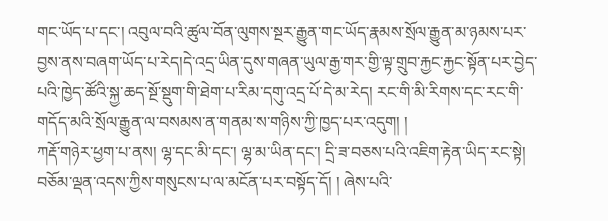གང་ཡོད་པ་དང་། འབུལ་བའི་ཚུལ་བོན་ལུགས་སྔར་རྒྱུན་གང་ཡོད་རྣམས་སྲོལ་རྒྱུན་མ་ཉམས་པར་བྱས་ནས་བཞག་ཡོད་པ་རེད།དེ་འདྲ་ཡིན་དུས་གཞན་ཡུལ་རྒྱ་གར་གྱི་ལྟ་གྲུབ་རྐྱང་རྐྱང་སྟོན་པར་བྱེད་པའི་ཁྱེད་ཚོའི་སྐྱ་ཆད་སྔོ་སྡུག་གི་ཐེག་པ་རིམ་དགུ་འདྲ་པོ་དེ་མ་རེད། རང་གི་མི་རིགས་དང་རང་གི་གདོད་མའི་སྲོལ་རྒྱུན་ལ་བསམས་ན་གནམ་ས་གཉིས་ཀྱི་ཁྱད་པར་འདུག། །
ཀརྡོ་གཉེར་ཕྱག་པ་ནས། ལྷ་དང་མི་དང་། ལྷ་མ་ཡིན་དང་། དྲི་ཟ་བཅས་པའི་འཇིག་རྟེན་ཡིད་རང་སྟེ། བཅོམ་ལྡན་འདས་ཀྱིས་གསུངས་པ་ལ་མངོན་པར་བསྟོད་དོ། ། ཞེས་པའི་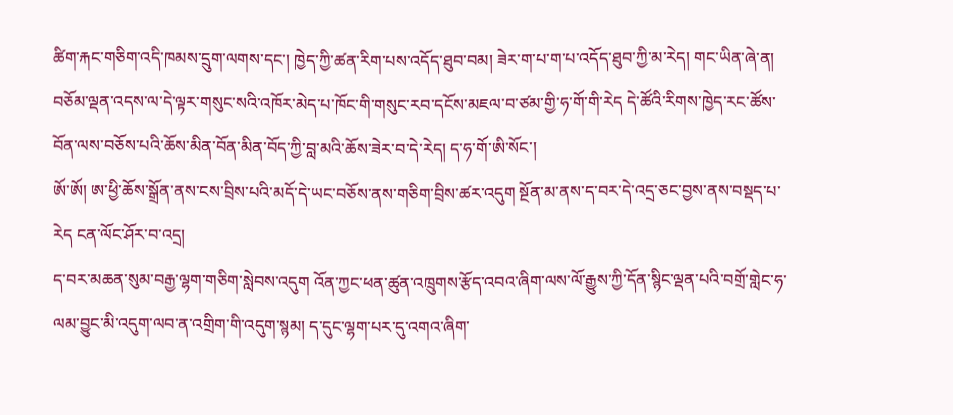ཚིག་རྐང་གཅིག་འདི་ཁམས་དྲུག་ལགས་དང་། ཁྱེད་ཀྱི་ཚན་རིག་པས་འདོད་ཐུབ་བམ། ཟེར་ག་པ་ག་པ་འདོད་ཐུབ་ཀྱི་མ་རེད། གང་ཡིན་ཞེ་ན། བཅོམ་ལྡན་འདས་ལ་དེ་ལྟར་གསུང་སའི་འཁོར་མེད་པ་ཁོང་གི་གསུང་རབ་དངོས་མཇལ་བ་ཙམ་གྱི་ཧ་གོ་གི་རེད དེ་ཚོའི་རིགས་ཁྱེད་རང་ཚོས་བོན་ལས་བཅོས་པའི་ཆོས་མིན་བོན་མིན་བོད་ཀྱི་བླ་མའི་ཆོས་ཟེར་བ་དེ་རེད། ད་ཧ་གོ་ཨི་སོང་།
ཨོ་ཨོ། ཨ་ཕྱི་ཆོས་སྒྲོན་ནས་ངས་བྲིས་པའི་མདོ་དེ་ཡང་བཅོས་ནས་གཅིག་བྲིས་ཚར་འདུག སྔོན་མ་ནས་ད་བར་དེ་འདྲ་ཅང་བྱས་ནས་བསྡད་པ་རེད ངན་ལོང་ཤོར་བ་འདྲ།
ད་བར་མཆན་སུམ་བརྒྱ་ལྷག་གཅིག་སླེབས་འདུག འོན་ཀྱང་ཕན་ཚུན་འཁྲུགས་རྩོད་འབའ་ཞིག་ལས་ལོ་རྒྱུས་ཀྱི་དོན་སྙིང་ལྡན་པའི་བགྲོ་གླེང་ཧ་ལམ་བྱུང་མི་འདུག་ལབ་ན་འགྲིག་གི་འདུག་སྙམ། ད་དུང་ལྷག་པར་དུ་འགའ་ཞིག་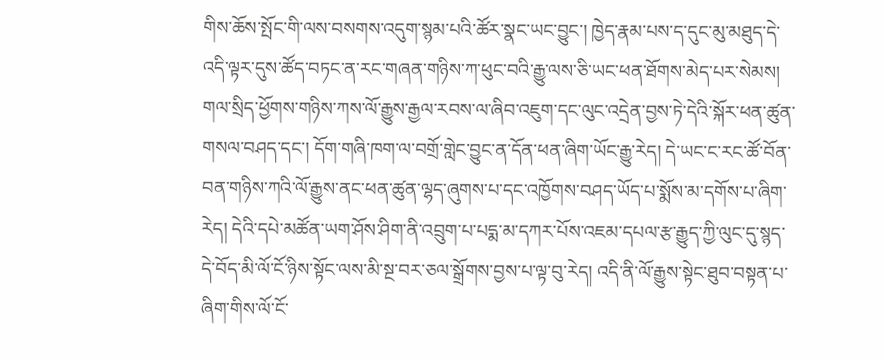གིས་ཆོས་སྤོང་གི་ལས་བསགས་འདུག་སྙམ་པའི་ཚོར་སྣང་ཡང་བྱུང་། ཁྱེད་རྣམ་པས་ད་དུང་མུ་མཐུད་དེ་འདི་ལྟར་དུས་ཚོད་བཏང་ན་རང་གཞན་གཉིས་ཀ་ཕུང་བའི་རྒྱུ་ལས་ཅི་ཡང་ཕན་ཐོགས་མེད་པར་སེམས། གལ་སྲིད་ཕྱོགས་གཉིས་ཀས་ལོ་རྒྱུས་རྒྱལ་རབས་ལ་ཞིབ་འཇུག་དང་ལུང་འདྲེན་བྱས་ཏེ་དེའི་སྐོར་ཕན་ཚུན་གསལ་བཤད་དང་། དོག་གཞི་ཁག་ལ་བགྲོ་གླེང་བྱུང་ན་དོན་ཕན་ཞིག་ཡོང་རྒྱུ་རེད། དེ་ཡང་ང་རང་ཚོ་བོན་བན་གཉིས་ཀའི་ལོ་རྒྱུས་ནང་ཕན་ཚུན་ལྷད་ཞུགས་པ་དང་འཁྱོགས་བཤད་ཡོད་པ་སྨོས་མ་དགོས་པ་ཞིག་རེད། དེའི་དཔེ་མཚོན་ཡག་ཤོས་ཤིག་ནི་འབྲུག་པ་པདྨ་མ་དཀར་པོས་འཇམ་དཔལ་རྩ་རྒྱུད་ཀྱི་ལུང་དུ་སྙད་དེ་བོད་མི་ལོ་ངོ་ཉིས་སྟོང་ལས་མི་སྔ་བར་ཅལ་སྒྲོགས་བྱས་པ་ལྟ་བུ་རེད། འདི་ནི་ལོ་རྒྱུས་སྟེང་ཐུབ་བསྟན་པ་ཞིག་གིས་ལོ་ངོ་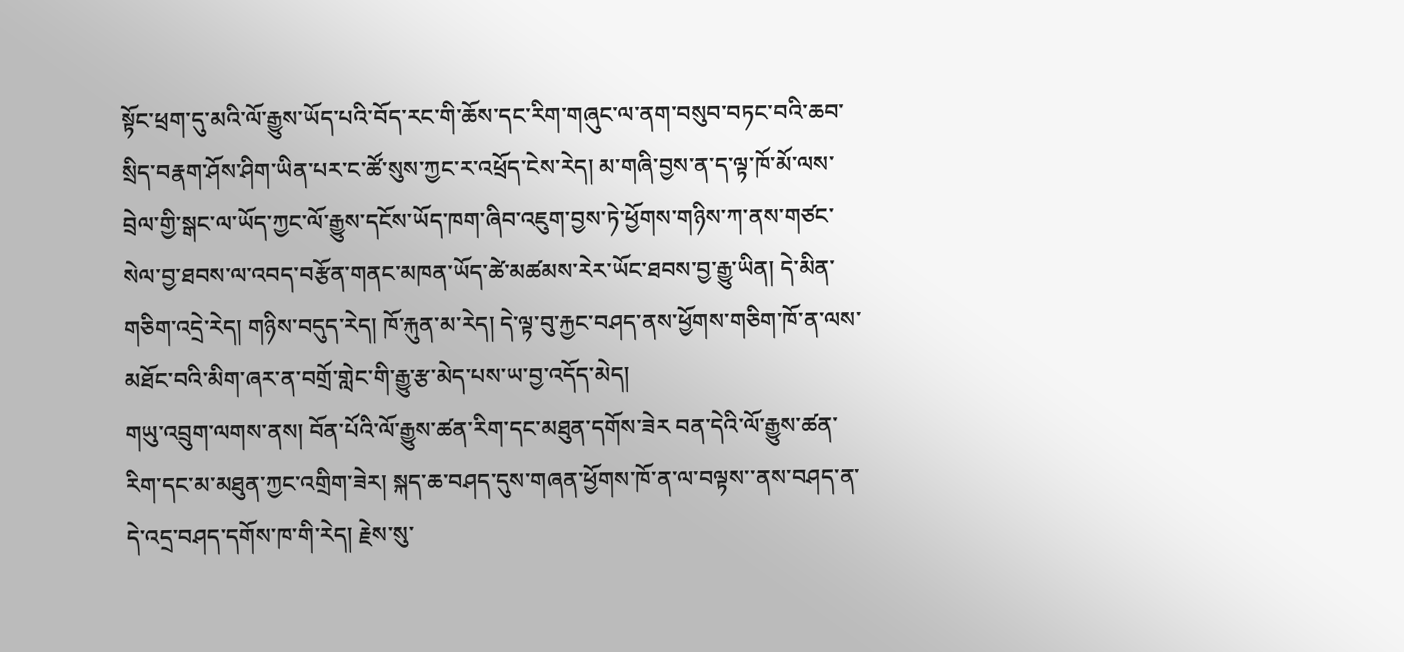སྟོང་ཕྲག་དུ་མའི་ལོ་རྒྱུས་ཡོད་པའི་བོད་རང་གི་ཆོས་དང་རིག་གཞུང་ལ་ནག་བསུབ་བཏང་བའི་ཆབ་སྲིད་བརྣག་ཤོས་ཤིག་ཡིན་པར་ང་ཚོ་སུས་ཀྱང་ར་འཕྲོད་ངེས་རེད། མ་གཞི་བྱས་ན་ད་ལྟ་ཁོ་མོ་ལས་བྲེལ་གྱི་སྒང་ལ་ཡོད་ཀྱང་ལོ་རྒྱུས་དངོས་ཡོད་ཁག་ཞིབ་འཇུག་བྱས་ཏེ་ཕྱོགས་གཉིས་ཀ་ནས་གཙང་སེལ་བྱ་ཐབས་ལ་འབད་བརྩོན་གནང་མཁན་ཡོད་ཚེ་མཚམས་རེར་ཡོང་ཐབས་བྱ་རྒྱུ་ཡིན། དེ་མིན་གཅིག་འདྲེ་རེད། གཉིས་བདུད་རེད། ཁོ་རྐུན་མ་རེད། དེ་ལྟ་བུ་རྐྱང་བཤད་ནས་ཕྱོགས་གཅིག་ཁོ་ན་ལས་མཐོང་བའི་མིག་ཞར་ན་བགྲོ་གླེང་གི་རྒྱུ་རྩ་མེད་པས་ཡ་བྱ་འདོད་མེད།
གཡུ་འབྲུག་ལགས་ནས། བོན་པོའི་ལོ་རྒྱུས་ཚན་རིག་དང་མཐུན་དགོས་ཟེར བན་དེའི་ལོ་རྒྱུས་ཚན་རིག་དང་མ་མཐུན་ཀྱང་འགྲིག་ཟེར། སྐད་ཆ་བཤད་དུས་གཞན་ཕྱོགས་ཁོ་ན་ལ་བལྟས་་ནས་བཤད་ན་དེ་འདྲ་བཤད་དགོས་ཁ་གི་རེད། རྗེས་སུ་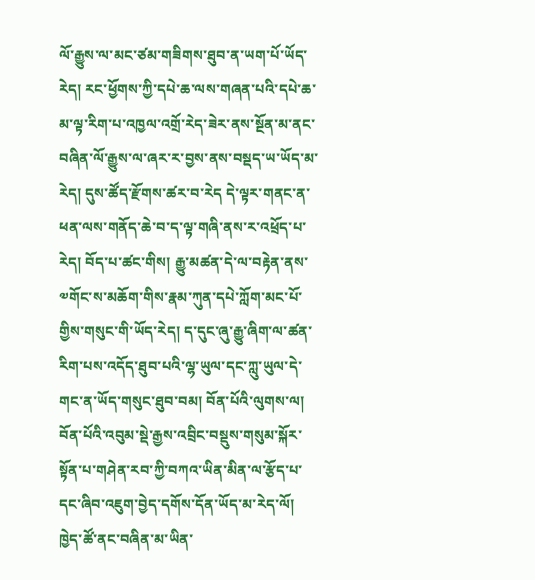ལོ་རྒྱུས་ལ་མང་ཙམ་གཟིགས་ཐུབ་ན་ཡག་པོ་ཡོད་རེད། རང་ཕྱོགས་ཀྱི་དཔེ་ཆ་ལས་གཞན་པའི་དཔེ་ཆ་མ་ལྟ་རིག་པ་འཁྱལ་འགྲོ་རེད་ཟེར་ནས་སྔོན་མ་ནང་བཞིན་ལོ་རྒྱུས་ལ་ཞར་ར་བྱས་ནས་བསྡད་ཡ་ཡོད་མ་རེད། དུས་ཚོད་རྫོགས་ཚར་བ་རེད དེ་ལྟར་གནང་ན་ཕན་ལས་གནོད་ཆེ་བ་ད་ལྟ་གཞི་ནས་ར་འཕྲོད་པ་རེད། བོད་པ་ཚང་གིས། རྒྱུ་མཚན་དེ་ལ་བརྟེན་ནས་༧གོང་ས་མཆོག་གིས་རྣམ་ཀུན་དཔེ་ཀློག་མང་པོ་གྱིས་གསུང་གི་ཡོད་རེད། ད་དུང་ཞུ་རྒྱུ་ཞིག་ལ་ཚན་རིག་པས་འདོད་ཐུབ་པའི་ལྷ་ཡུལ་དང་ཀླུ་ཡུལ་དེ་གང་ན་ཡོད་གསུང་ཐུབ་བམ། བོན་པོའི་ལུགས་ལ། བོན་པོའི་འབུམ་སྡེ་རྒྱས་འབྲིང་བསྡུས་གསུམ་སྐོར་སྟོན་པ་གཤེན་རབ་ཀྱི་བཀའ་ཡིན་མིན་ལ་རྩོད་པ་དང་ཞིབ་འཇུག་བྱེད་དགོས་དོན་ཡོད་མ་རེད་ལོ། ཁྱེད་ཚོ་ནང་བཞིན་མ་ཡིན་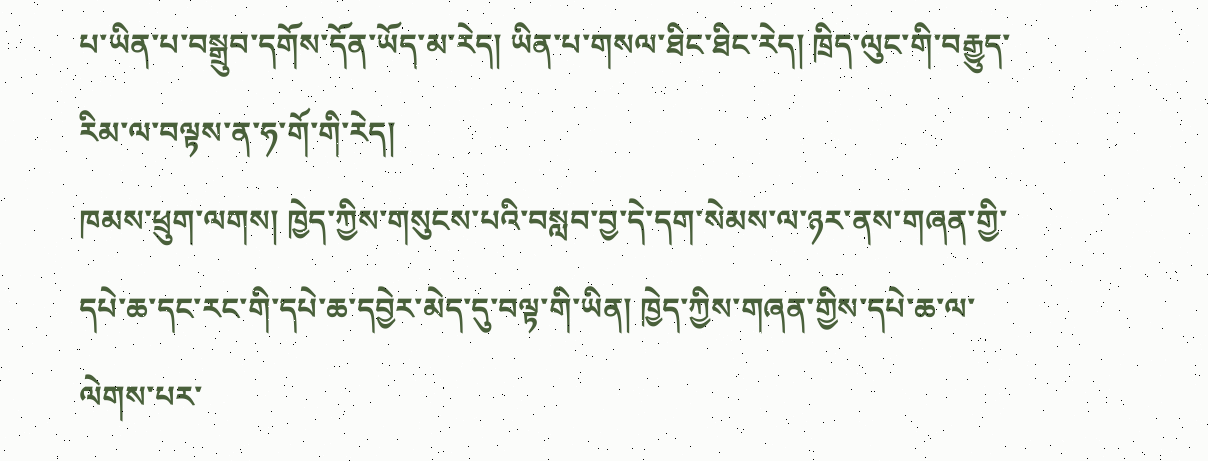པ་ཡིན་པ་བསྒྲུབ་དགོས་དོན་ཡོད་མ་རེད། ཡིན་པ་གསལ་ཐིང་ཐིང་རེད། ཁྲིད་ལུང་གི་བརྒྱུད་རིམ་ལ་བལྟས་ན་ཧ་གོ་གི་རེད།
ཁམས་ཕྲུག་ལགས། ཁྱེད་ཀྱིས་གསུངས་པའི་བསླབ་བྱ་དེ་དག་སེམས་ལ་ཉར་ནས་གཞན་གྱི་དཔེ་ཆ་དང་རང་གི་དཔེ་ཆ་དབྱེར་མེད་དུ་བལྟ་གི་ཡིན། ཁྱེད་ཀྱིས་གཞན་གྱིས་དཔེ་ཆ་ལ་ལེགས་པར་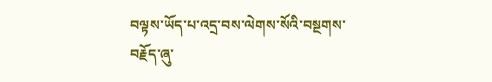བལྟས་ཡོད་པ་འདྲ་བས་ལེགས་སོའི་བསྔགས་བརྗོད་ཞུ་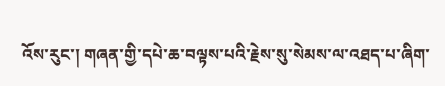འོས་རུང་། གཞན་གྱི་དཔེ་ཆ་བལྟས་པའི་རྗེས་སུ་སེམས་ལ་འཐད་པ་ཞིག་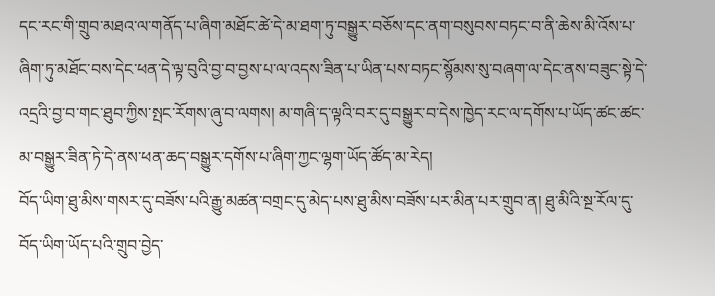དང་རང་གི་གྲུབ་མཐའ་ལ་གནོད་པ་ཞིག་མཐོང་ཚེ་དེ་མ་ཐག་ཏུ་བསྒྱུར་བཅོས་དང་ནག་བསུབས་བཏང་བ་ནི་ཆེས་མི་འོས་པ་ཞིག་ཏུ་མཐོང་བས་དེང་ཕན་དེ་ལྟ་བུའི་བྱ་བ་བྱས་པ་ལ་འདས་ཟིན་པ་ཡིན་པས་བཏང་སྙོམས་སུ་བཞག་ལ་དེང་ནས་བཟུང་སྟེ་དེ་འདྲའི་བྱ་བ་གང་ཐུབ་ཀྱིས་སྤང་རོགས་ཞུ་བ་ལགས། མ་གཞི་ད་ལྟའི་བར་དུ་བསྒྱུར་བ་དེས་ཁྱེད་རང་ལ་དགོས་པ་ཡོད་ཚང་ཚང་མ་བསྒྱུར་ཟིན་ཏེ་དེ་ནས་ཕན་ཆད་བསྒྱུར་དགོས་པ་ཞིག་ཀྱང་ལྷག་ཡོད་ཚོད་མ་རེད།
བོད་ཡིག་ཐུ་མིས་གསར་དུ་བཟོས་པའི་རྒྱུ་མཚན་བགྲང་དུ་མེད་པས་ཐུ་མིས་བཟོས་པར་མིན་པར་གྲུབ་ན། ཐུ་མིའི་སྔ་རོལ་དུ་བོད་ཡིག་ཡོད་པའི་གྲུབ་བྱེད་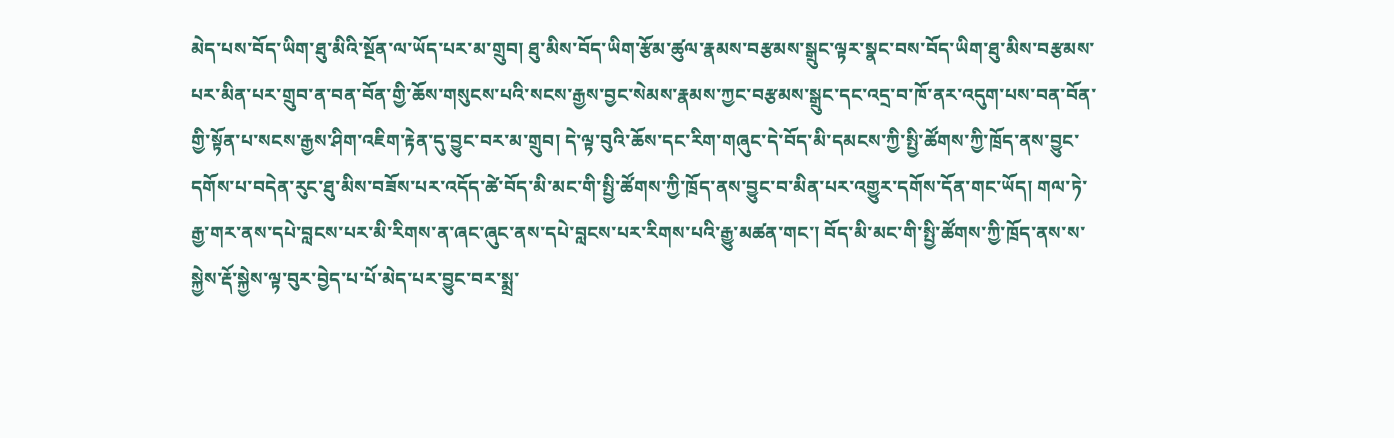མེད་པས་བོད་ཡིག་ཐུ་མིའི་སྔོན་ལ་ཡོད་པར་མ་གྲུབ། ཐུ་མིས་བོད་ཡིག་རྩོམ་ཚུལ་རྣམས་བརྩམས་སྒྲུང་ལྟར་སྣང་བས་བོད་ཡིག་ཐུ་མིས་བརྩམས་པར་མིན་པར་གྲུབ་ན་བན་བོན་གྱི་ཆོས་གསུངས་པའི་སངས་རྒྱས་བྱང་སེམས་རྣམས་ཀྱང་བརྩམས་སྒྲུང་དང་འདྲ་བ་ཁོ་ནར་འདུག་པས་བན་བོན་གྱི་སྟོན་པ་སངས་རྒྱས་ཤིག་འཇིག་རྟེན་དུ་བྱུང་བར་མ་གྲུབ། དེ་ལྟ་བུའི་ཆོས་དང་རིག་གཞུང་དེ་བོད་མི་དམངས་ཀྱི་སྤྱི་ཚོགས་ཀྱི་ཁྲོད་ནས་བྱུང་དགོས་པ་བདེན་རུང་ཐུ་མིས་བཟོས་པར་འདོད་ཚེ་བོད་མི་མང་གི་སྤྱི་ཚོགས་ཀྱི་ཁྲོད་ནས་བྱུང་བ་མིན་པར་འགྱུར་དགོས་དོན་གང་ཡོད། གལ་ཏེ་རྒྱ་གར་ནས་དཔེ་བླངས་པར་མི་རིགས་ན་ཞང་ཞུང་ནས་དཔེ་བླངས་པར་རིགས་པའི་རྒྱུ་མཚན་གང་། བོད་མི་མང་གི་སྤྱི་ཚོགས་ཀྱི་ཁྲོད་ནས་ས་སྐྱེས་རྡོ་སྐྱེས་ལྟ་བུར་བྱེད་པ་པོ་མེད་པར་བྱུང་བར་སྨྲ་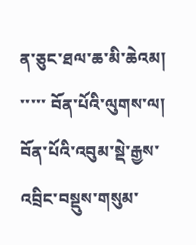ན་ཅུང་ཐལ་ཆ་མི་ཆེའམ།
་་་་་ བོན་པོའི་ལུགས་ལ། བོན་པོའི་འབུམ་སྡེ་རྒྱས་འབྲིང་བསྡུས་གསུམ་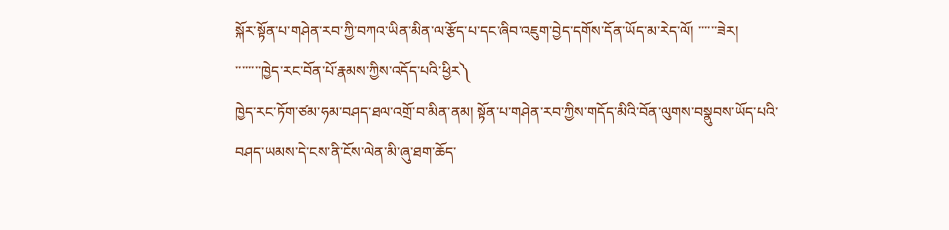སྐོར་སྟོན་པ་གཤེན་རབ་ཀྱི་བཀའ་ཡིན་མིན་ལ་རྩོད་པ་དང་ཞིབ་འཇུག་བྱེད་དགོས་དོན་ཡོད་མ་རེད་ལོ། ་་་་་་ཟེར།
་་་་་་་་ཁྱེད་རང་བོན་པོ་རྣམས་ཀྱིས་འདོད་པའི་ཕྱིར༽
ཁྱེད་རང་ཏོག་ཙམ་ཧམ་བཤད་ཐལ་འགྲོ་བ་མིན་ནམ། སྟོན་པ་གཤེན་རབ་ཀྱིས་གདོད་མིའི་བོན་ལུགས་བསྣུབས་ཡོད་པའི་བཤད་ཡམས་དེ་ངས་ནི་ངོས་ལེན་མི་ཞུ་ཐག་ཆོད་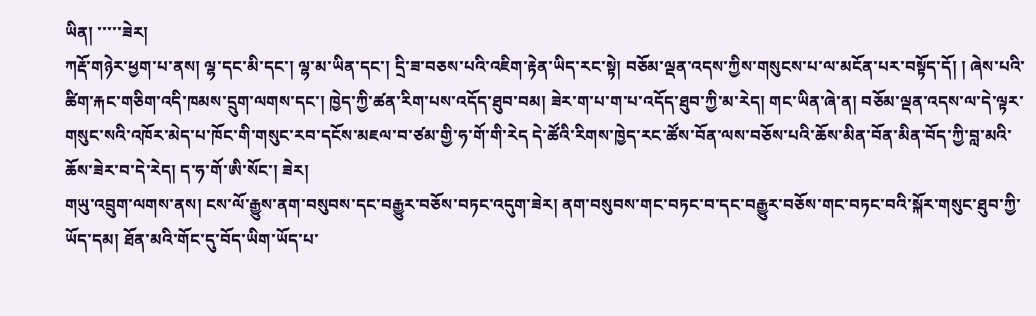ཡིན། ་་་་་ཟེར།
ཀརྡོ་གཉེར་ཕྱག་པ་ནས། ལྷ་དང་མི་དང་། ལྷ་མ་ཡིན་དང་། དྲི་ཟ་བཅས་པའི་འཇིག་རྟེན་ཡིད་རང་སྟེ། བཅོམ་ལྡན་འདས་ཀྱིས་གསུངས་པ་ལ་མངོན་པར་བསྟོད་དོ། ། ཞེས་པའི་ཚིག་རྐང་གཅིག་འདི་ཁམས་དྲུག་ལགས་དང་། ཁྱེད་ཀྱི་ཚན་རིག་པས་འདོད་ཐུབ་བམ། ཟེར་ག་པ་ག་པ་འདོད་ཐུབ་ཀྱི་མ་རེད། གང་ཡིན་ཞེ་ན། བཅོམ་ལྡན་འདས་ལ་དེ་ལྟར་གསུང་སའི་འཁོར་མེད་པ་ཁོང་གི་གསུང་རབ་དངོས་མཇལ་བ་ཙམ་གྱི་ཧ་གོ་གི་རེད དེ་ཚོའི་རིགས་ཁྱེད་རང་ཚོས་བོན་ལས་བཅོས་པའི་ཆོས་མིན་བོན་མིན་བོད་ཀྱི་བླ་མའི་ཆོས་ཟེར་བ་དེ་རེད། ད་ཧ་གོ་ཨི་སོང་། ཟེར།
གཡུ་འབྲུག་ལགས་ནས། ངས་ལོ་རྒྱུས་ནག་བསུབས་དང་བརྒྱུར་བཅོས་བཏང་འདུག་ཟེར། ནག་བསུབས་གང་བཏང་བ་དང་བརྒྱུར་བཅོས་གང་བཏང་བའི་སྐོར་གསུང་ཐུབ་ཀྱི་ཡོད་དམ། ཐོན་མའི་གོང་དུ་བོད་ཡིག་ཡོད་པ་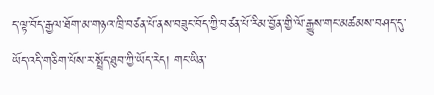ད་ལྟ་བོད་རྒྱལ་ཐོག་མ་གཉའ་ཁྲི་བཙན་པོ་ནས་བཟུང་བོད་ཀྱི་བཙན་པོ་རིམ་བྱོན་གྱི་ལོ་རྒྱུས་གང་མཚམས་བཤད་དུ་ཡོད་འདི་གཅིག་པོས་ར་སྤྲོད་ཐུབ་ཀྱི་ཡོད་རེད། གང་ཡིན་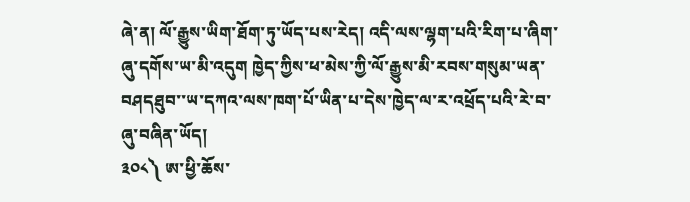ཞེ་ན། ལོ་རྒྱུས་ཡིག་ཐོག་ཏུ་ཡོད་པས་རེད། འདི་ལས་ལྷག་པའི་རིག་པ་ཞིག་ཞུ་དགོས་ཡ་མི་འདུག ཁྱེད་ཀྱིས་ཕ་མེས་ཀྱི་ལོ་རྒྱུས་མི་རབས་གསུམ་ཡན་བཤདཐུབ་་ཡ་དཀའ་ལས་ཁག་པོ་ཡིན་པ་དེས་ཁྱེད་ལ་ར་འཕྲོད་པའི་རེ་བ་ཞུ་བཞིན་ཡོད།
༣༠༨༽ ཨ་ཕྱི་ཆོས་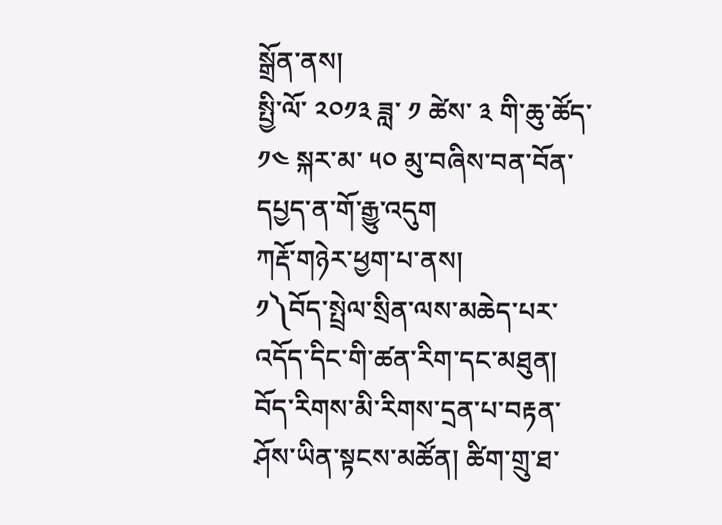སྒྲོན་ནས།
སྤྱི་ལོ་ ༢༠༡༣ ཟླ་ ༡ ཚེས་ ༣ གི་ཆུ་ཚོད་ ༡༤ སྐར་མ་ ༥༠ མུ་བཞིས་བན་བོན་དཔྱད་ན་གོ་རྒྱུ་འདུག
ཀརྡོ་གཉེར་ཕྱག་པ་ནས།
༡༽བོད་སྤྲེལ་སྲིན་ལས་མཆེད་པར་འདོད་དིང་གི་ཚན་རིག་དང་མཐུན། བོད་རིགས་མི་རིགས་དྲན་པ་བརྟན་ཤོས་ཡིན་སྟངས་མཚོན། ཚིག་གྲུ་ཐ་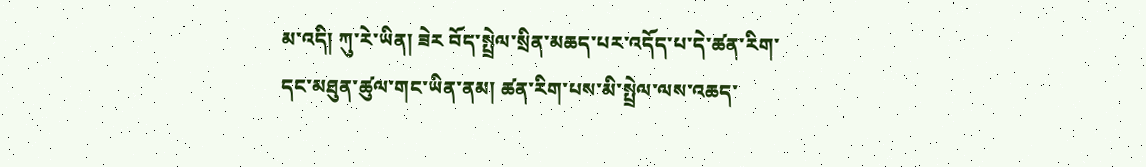མ་འདི། ཀུ་རེ་ཡིན། ཟེར བོད་སྤྲེལ་སྲིན་མཆད་པར་འདོད་པ་དེ་ཚན་རིག་དང་མཐུན་ཚུལ་གང་ཡིན་ནམ། ཚན་རིག་པས་མི་སྤྲེལ་ལས་འཆད་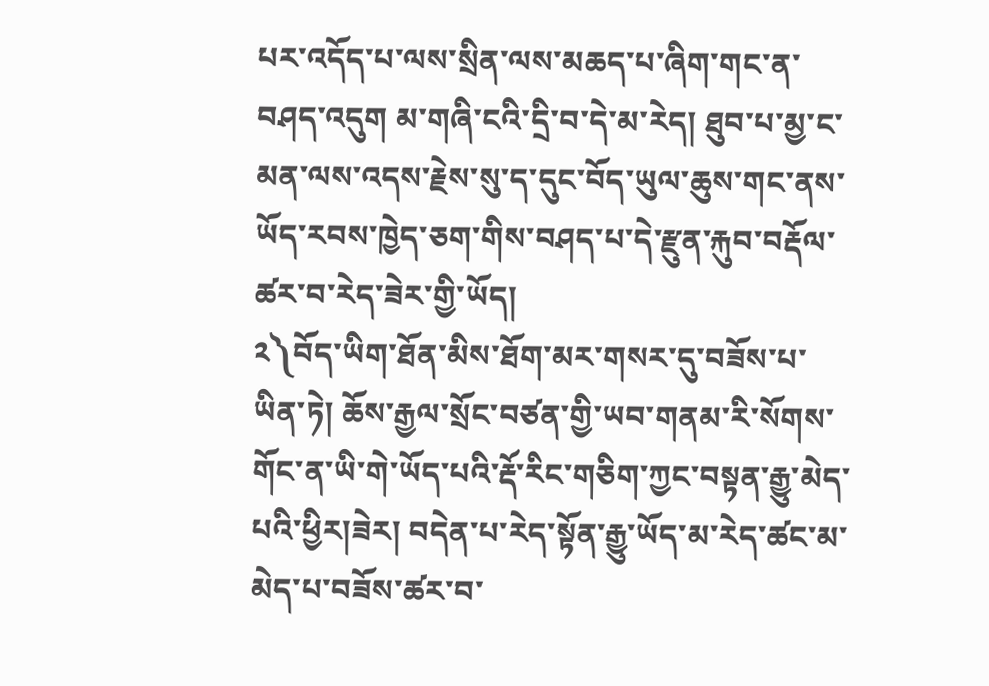པར་འདོད་པ་ལས་སྲིན་ལས་མཆད་པ་ཞིག་གང་ན་བཤད་འདུག མ་གཞི་ངའི་དྲི་བ་དེ་མ་རེད། ཐུབ་པ་མྱ་ང་མན་ལས་འདས་རྗེས་སུ་ད་དུང་བོད་ཡུལ་ཆུས་གང་ནས་ཡོད་རབས་ཁྱེད་ཅག་གིས་བཤད་པ་དེ་རྫུན་རྐུབ་བརྡོལ་ཚར་བ་རེད་ཟེར་གྱི་ཡོད།
༢༽བོད་ཡིག་ཐོན་མིས་ཐོག་མར་གསར་དུ་བཟོས་པ་ཡིན་ཏེ། ཆོས་རྒྱལ་སྲོང་བཙན་གྱི་ཡབ་གནམ་རི་སོགས་གོང་ན་ཡི་གེ་ཡོད་པའི་རྡོ་རིང་གཅིག་ཀྱང་བསྟན་རྒྱུ་མེད་པའི་ཕྱིར།ཟེར། བདེན་པ་རེད་སྟོན་རྒྱུ་ཡོད་མ་རེད་ཚང་མ་མེད་པ་བཟོས་ཚར་བ་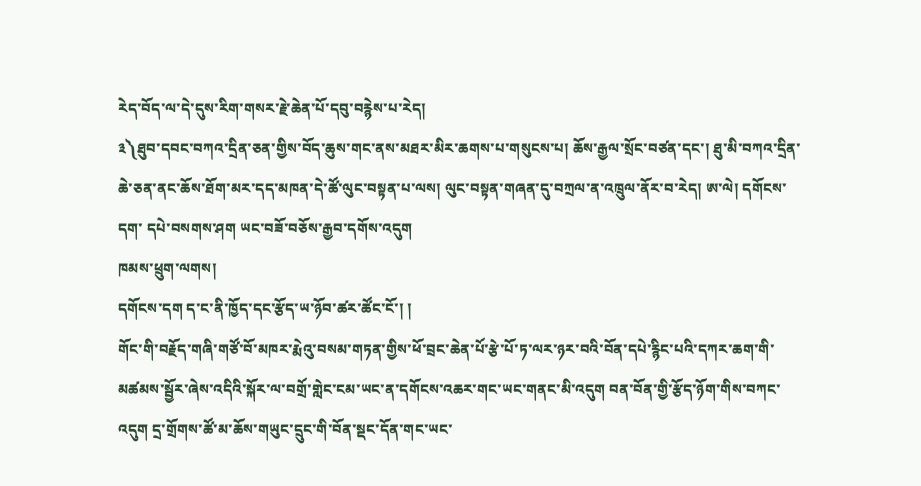རེད་བོད་ལ་དེ་དུས་རིག་གསར་རྗེ་ཆེན་པོ་དབུ་བརྙེས་པ་རེད།
༣༽ཐུབ་དབང་བཀའ་དྲིན་ཅན་གྱིས་བོད་ཆུས་གང་ནས་མཐར་མིར་ཆགས་པ་གསུངས་པ། ཆོས་རྒྱལ་སྲོང་བཙན་དང་། ཐུ་མི་བཀའ་དྲིན་ཆེ་ཅན་ནང་ཆོས་ཐོག་མར་དད་མཁན་དེ་ཚོ་ལུང་བསྟན་པ་ལས། ལུང་བསྟན་གཞན་དུ་བཀྲལ་ན་འཁྲུལ་ནོར་བ་རེད། ཨ་ལེ། དགོངས་དག་ དཔེ་བསགས་ཤག ཡང་བཟོ་བཅོས་རྒྱབ་དགོས་འདུག
ཁམས་ཕྲུག་ལགས།
དགོངས་དག ད་ང་ནི་ཁྱོད་དང་རྩོད་ཡ་ཉོབ་ཚར་ཚོང་ངོ་། །
གོང་གི་བརྗོད་གཞི་གཙོ་བོ་མཁར་རྨེའུ་བསམ་གཏན་གྱིས་ཕོ་བྲང་ཆེན་པོ་རྩེ་པོ་ཏ་ལར་ཉར་བའི་བོན་དཔེ་རྙིང་པའི་དཀར་ཆག་གི་མཚམས་སྦྱོར་ཞེས་འདིའི་སྐོར་ལ་བགྲོ་གླེང་ངམ་ཡང་ན་དགོངས་འཆར་གང་ཡང་གནང་མི་འདུག བན་བོན་གྱི་རྩོད་ཉོག་གིས་བཀང་འདུག དྲ་གྲོགས་ཚོ་མ་ཆོས་གཡུང་དྲུང་གི་བོན་སྡང་དོན་གང་ཡང་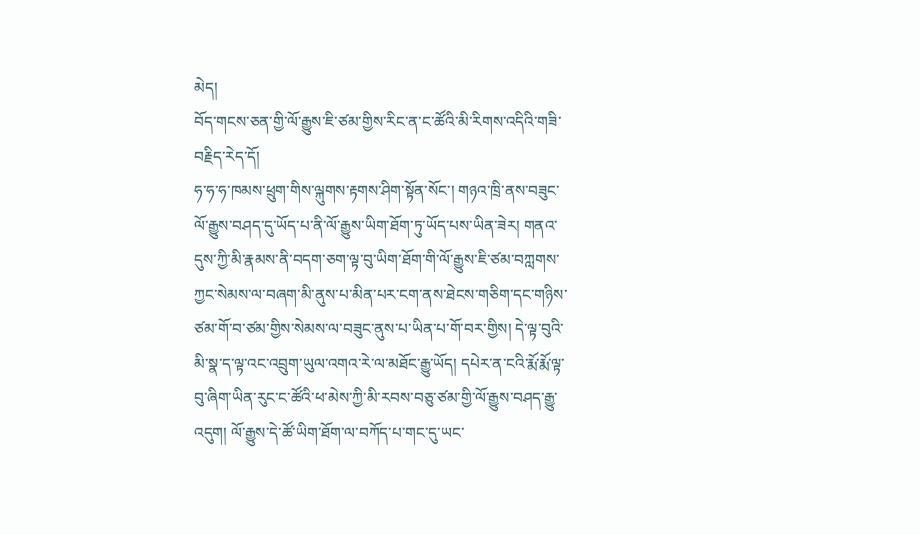མེད།
བོད་གངས་ཅན་གྱི་ལོ་རྒྱུས་ཇི་ཙམ་གྱིས་རིང་ན་ང་ཚོའི་མི་རིགས་འདིའི་གཟི་བརྗིད་རེད་དོ།
ཧ་ཧ་ཧ་ཁམས་ཕྲུག་གིས་ལྐུགས་རྟགས་ཤིག་སྟོན་སོང་། གཉའ་ཁྲི་ནས་བཟུང་ལོ་རྒྱུས་བཤད་དུ་ཡོད་པ་ནི་ལོ་རྒྱུས་ཡིག་ཐོག་ཏུ་ཡོད་པས་ཡིན་ཟེར། གནའ་དུས་ཀྱི་མི་རྣམས་ནི་བདག་ཅག་ལྟ་བུ་ཡིག་ཐོག་གི་ལོ་རྒྱུས་ཇི་ཙམ་བཀླགས་ཀྱང་སེམས་ལ་བཞག་མི་ནུས་པ་མིན་པར་ངག་ནས་ཐེངས་གཅིག་དང་གཉིས་ཙམ་གོ་བ་ཙམ་གྱིས་སེམས་ལ་བཟུང་ནུས་པ་ཡིན་པ་གོ་བར་གྱིས། དེ་ལྟ་བུའི་མི་སྣ་ད་ལྟ་འང་འབྲུག་ཡུལ་འགའ་རེ་ལ་མཐོང་རྒྱུ་ཡོད། དཔེར་ན་ངའི་རྨོ་རྨོ་ལྟ་བུ་ཞིག་ཡིན་རུང་ང་ཚོའི་ཕ་མེས་ཀྱི་མི་རབས་བཅུ་ཙམ་གྱི་ལོ་རྒྱུས་བཤད་རྒྱུ་འདུག། ལོ་རྒྱུས་དེ་ཚོ་ཡིག་ཐོག་ལ་བཀོད་པ་གང་དུ་ཡང་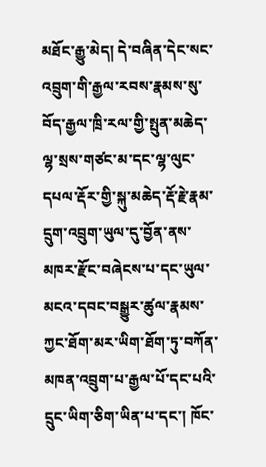མཐོང་རྒྱུ་མེད། དེ་བཞིན་དེང་སང་འབྲུག་གི་རྒྱལ་རབས་རྣམས་སུ་བོད་རྒྱལ་ཁྲི་རལ་གྱི་སྤུན་མཆེད་ལྷ་སྲས་གཙང་མ་དང་ལྷ་ལུང་དཔལ་རྡོར་གྱི་སྐུ་མཆེད་རྡོ་རྗེ་རྣམ་དྲུག་འབྲུག་ཡུལ་དུ་བྱོན་ནས་མཁར་རྫོང་བཞེངས་པ་དང་ཡུལ་མངའ་དབང་བསྒྱུར་ཚུལ་རྣམས་ཀྱང་ཐོག་མར་ཡིག་ཐོག་ཏུ་བཀོན་མཁན་འབྲུག་པ་རྒྱལ་པོ་དང་པའི་དྲུང་ཡིག་ཅིག་ཡིན་པ་དང་། ཁོང་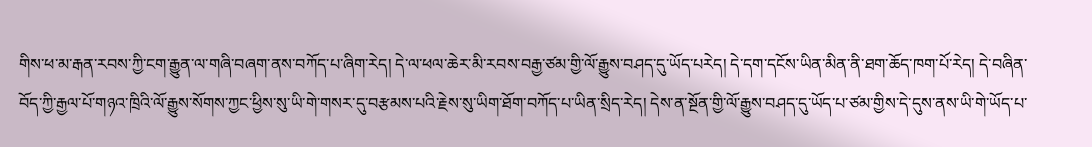གིས་ཕ་མ་རྒན་རབས་ཀྱི་ངག་རྒྱུན་ལ་གཞི་བཞག་ནས་བཀོད་པ་ཞིག་རེད། དེ་ལ་ཕལ་ཆེར་མི་རབས་བརྒྱ་ཙམ་གྱི་ལོ་རྒྱུས་བཤད་དུ་ཡོད་པརེད། དེ་དག་དངོས་ཡིན་མིན་ནི་ཐག་ཆོད་ཁག་པོ་རེད། དེ་བཞིན་བོད་ཀྱི་རྒྱལ་པོ་གཉའ་ཁྲིའི་ལོ་རྒྱུས་སོགས་ཀྱང་ཕྱིས་སུ་ཡི་གེ་གསར་དུ་བརྩམས་པའི་རྗེས་སུ་ཡིག་ཐོག་བཀོད་པ་ཡིན་སྲིད་རེད། དེས་ན་སྔོན་གྱི་ལོ་རྒྱུས་བཤད་དུ་ཡོད་པ་ཙམ་གྱིས་དེ་དུས་ནས་ཡི་གེ་ཡོད་པ་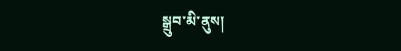སྒྲུབ་མི་ནུས།